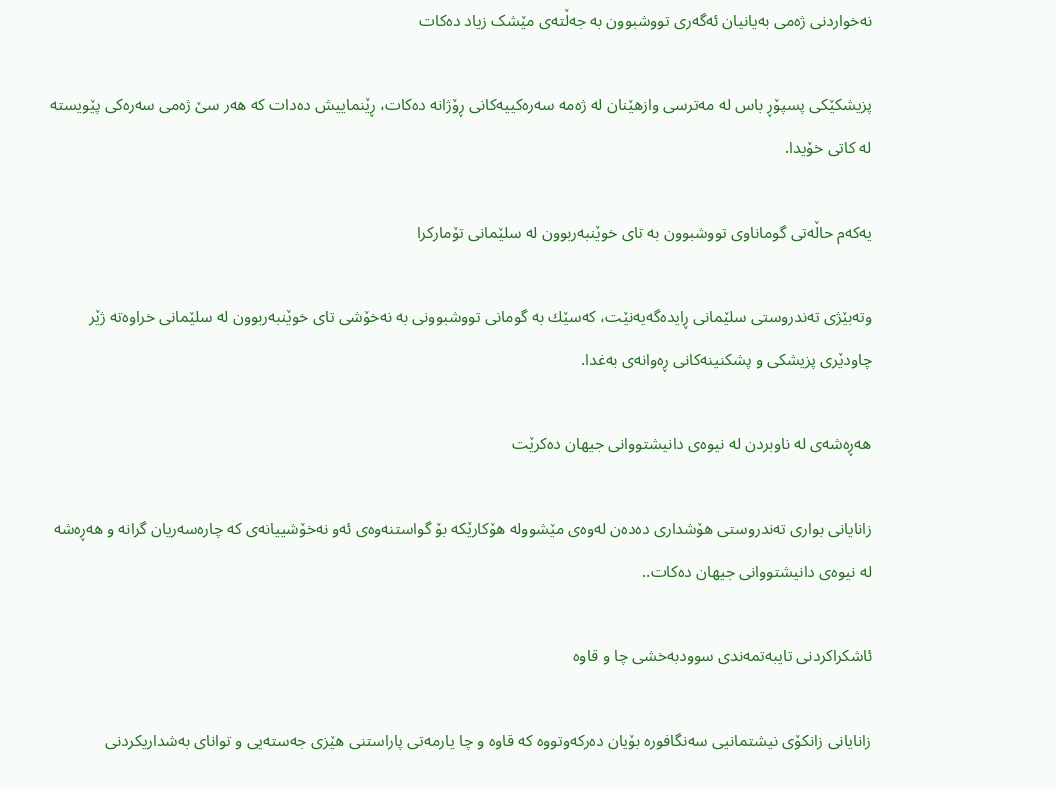نەخواردنی ژەمی بەیانیان ئەگەری تووشبوون بە جەڵتەی مێشک زیاد دەکات

پزیشکێکی پسپۆڕ باس لە مەترسی وازهێنان لە ژەمە سەرەکییەکانی ڕۆژانە دەکات، ڕێنماییش دەدات کە هەر سێ ژەمی سەرەکی پێویستە لە کاتی خۆیدا.

یەكەم حاڵەتی گوماناوی تووشبوون بە تای خوێنبەربوون لە سلێمانی تۆماركرا

وتەبێژی تەندروستی سلێمانی ڕایدەگەیەنێت، كەسێك بە گومانی تووشبوونی بە نەخۆشی تای خوێنبەربوون لە سلێمانی خراوەتە ژێر چاودێری پزیشكی و پشكنینەكانی ڕەوانەی بەغدا.

هەڕەشەی لە ناوبردن لە نیوەی دانیشتووانی جیهان دەکرێت

زانایانی بواری تەندروستی هۆشداری دەدەن لەوەی مێشوولە هۆکارێکە بۆ گواستنەوەی ئەو نەخۆشییانەی کە چارەسەریان گرانە و هەڕەشە لە نیوەی دانیشتووانی جیهان دەکات..

ئاشکراکردنی تایبەتمەندی سوودبەخشی چا و قاوە

زانایانی زانکۆی نیشتمانیی سەنگافورە بۆیان دەرکەوتووە کە قاوە و چا یارمەتی پاراستنی هێزی جەستەیی و توانای بەشداریکردنی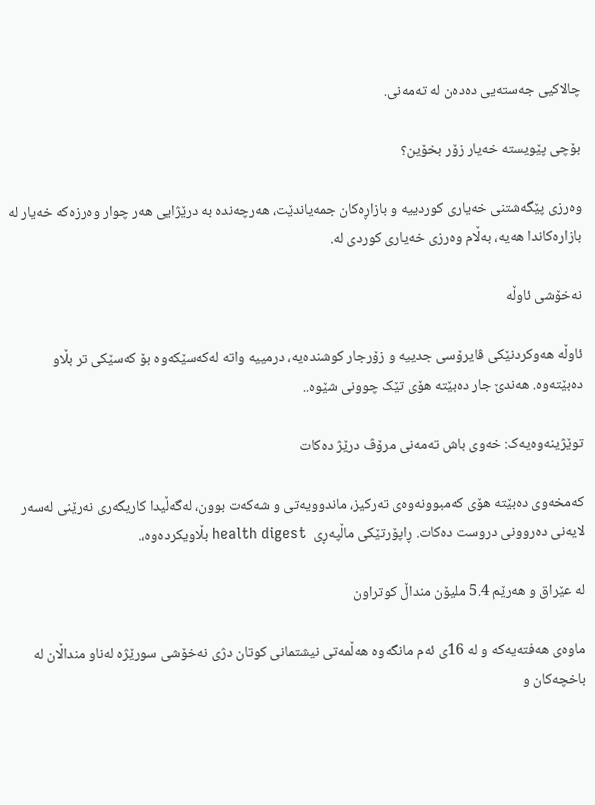چالاکیی جەستەیی دەدەن لە تەمەنی.

بۆچی پێویستە خەیار زۆر بخۆین؟

وەرزی پێگەشتنی خەیاری کوردییە و بازاڕەکان جمەیاندێت، هەرچەندە بە درێژایی هەر چوار وەرزەکە خەیار لە بازارەکاندا هەیە، بەڵام وەرزی خەیاری کوردی لە.

نەخۆشی ئاوڵە

ئاوڵە هەوکردنێکی ڤایرۆسی جدییە و زۆرجار کوشندەیە، درمییە واتە لەکەسێکەوە بۆ کەسێکی تر بڵاو دەبێتەوە. هەندێ جار دەبێتە هۆی تێک چوونی شێوە..

توێژینەوەیەک: خەوی باش تەمەنی مرۆڤ درێژ دەکات

کەمخەوی دەبێتە هۆی کەمبوونەوەی تەرکیز، ماندوویەتی و شەکەت بوون، لەگەڵیدا کاریگەری نەرێنی لەسەر لایەنی دەروونی دروست دەکات. ڕاپۆرتێکی ماڵپەڕی  health digest بڵاویکردەوە،.

لە عێراق و هەرێم 5.4 ملیۆن منداڵ كوتراون

ماوەی هەفتەیەكە و لە 16ی ئەم مانگەوە هەڵمەتی نیشتمانی كوتان دژی نەخۆشی سورێژە لەناو منداڵان لە باخچەكان و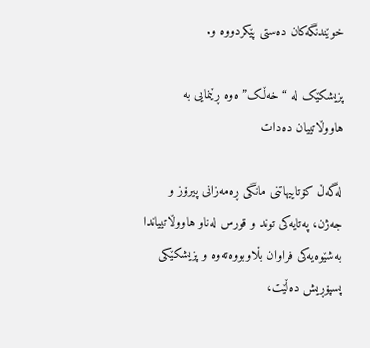خوێندنگەكان دەستی پێكردووە و.

پزیشکێک لە “خەڵک” ەوە ڕێنمایی بە هاووڵاتییان دەدات

لەگەڵ کۆتاییهاتنی مانگی ڕەمەزانی پیرۆز و جەژن، پەتایەكی توند و قورس لەناو هاووڵاتییاندا بەشێوەیەكی فراوان بڵاوبووەتەوە و پزیشكێكی پسپۆڕیش دەڵێت،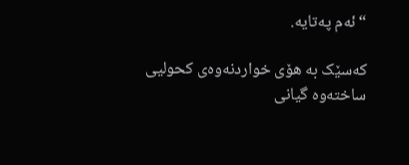“ئەم پەتایە.

کەسێک بە هۆی خواردنەوەی کحولیی ساختەوە گیانی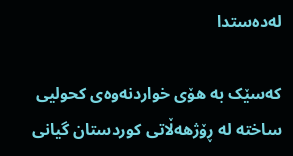لەدەستدا

کەسێک بە هۆی خواردنەوەی کحولیی ساختە لە ڕۆژهەڵاتی کوردستان گیانی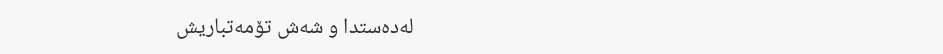لەدەستدا و شەش تۆمەتباریش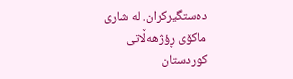دەستگیرکران. لە شاری ماکۆی ڕؤژهەڵاتی کوردستان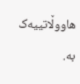هاووڵاتییەک بە.